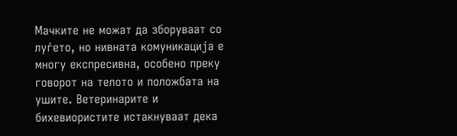Мачките не можат да зборуваат со луѓето, но нивната комуникација е многу експресивна, особено преку говорот на телото и положбата на ушите. Ветеринарите и бихевиористите истакнуваат дека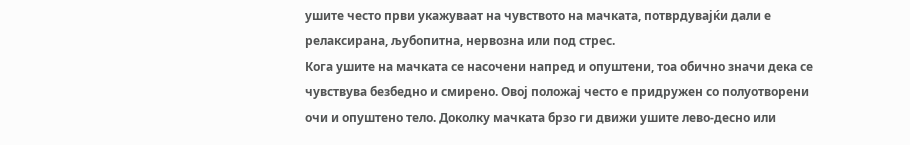ушите често први укажуваат на чувството на мачката, потврдувајќи дали е релаксирана, љубопитна, нервозна или под стрес.
Кога ушите на мачката се насочени напред и опуштени, тоа обично значи дека се чувствува безбедно и смирено. Овој положај често е придружен со полуотворени очи и опуштено тело. Доколку мачката брзо ги движи ушите лево-десно или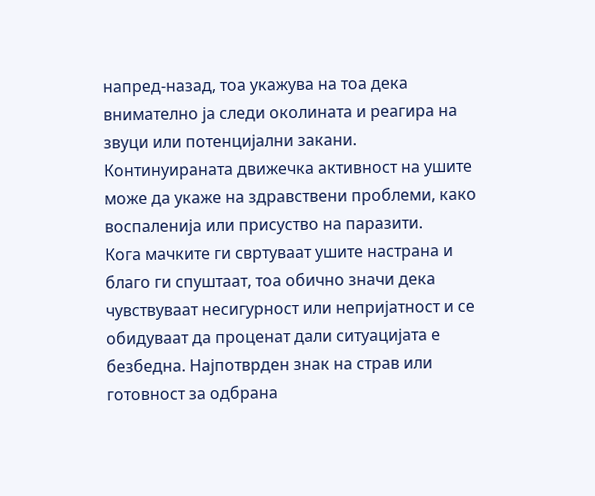напред-назад, тоа укажува на тоа дека внимателно ја следи околината и реагира на звуци или потенцијални закани. Континуираната движечка активност на ушите може да укаже на здравствени проблеми, како воспаленија или присуство на паразити.
Кога мачките ги свртуваат ушите настрана и благо ги спуштаат, тоа обично значи дека чувствуваат несигурност или непријатност и се обидуваат да проценат дали ситуацијата е безбедна. Најпотврден знак на страв или готовност за одбрана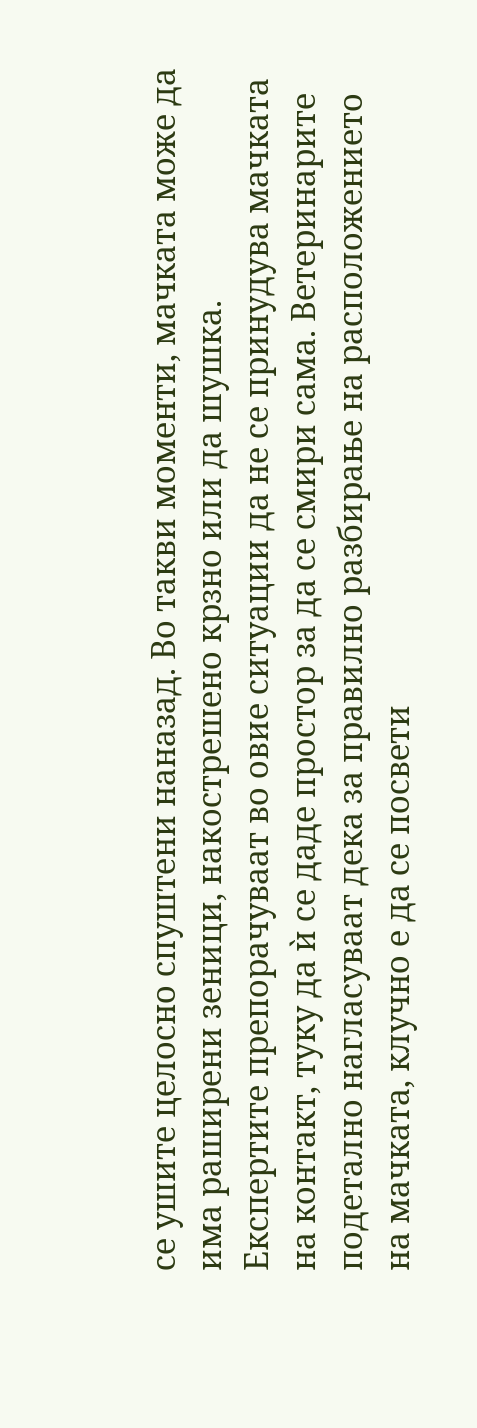се ушите целосно спуштени наназад. Во такви моменти, мачката може да има раширени зеници, накострешено крзно или да шушка.
Експертите препорачуваат во овие ситуации да не се принудува мачката на контакт, туку да ѝ се даде простор за да се смири сама. Ветеринарите подетално нагласуваат дека за правилно разбирање на расположението на мачката, клучно е да се посвети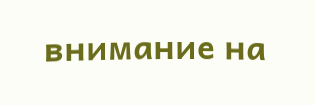внимание на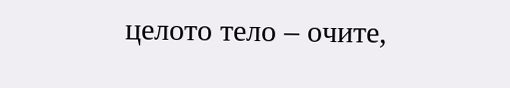целото тело – очите,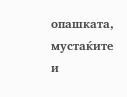опашката, мустаќите и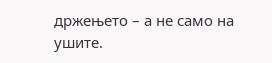држењето – а не само на ушите.